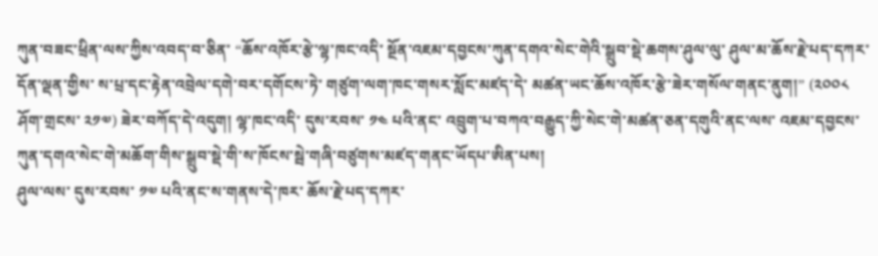ཀུན་བཟང་ཕྲིན་ལས་ཀྱིས་འབད་བ་ཅིན་ “ཆོས་འཁོར་རྩེ་ལྷ་ཁང་འདི་ སྔོན་འཇམ་དབྱངས་ཀུན་དགའ་སེང་གེའི་སྒྲུབ་སྡེ་ཆགས་ཤུལ་ལུ་ ཤུལ་མ་ཆོས་རྗེ་པད་དཀར་དོན་ལྡན་གྱིས་ ས་པྲ་དང་རྟེན་འབྲེལ་དགེ་བར་དགོངས་ཏེ་ གཙུག་ལག་ཁང་གསར་སློང་མཛད་དེ་ མཚན་ཡང་ཆོས་འཁོར་རྩེ་ཟེར་གསོལ་གནང་ནུག།” (༢༠༠༨ ཤོག་གྲངས་ ༢༡༧) ཟེར་བཀོད་དེ་འདུག། ལྷ་ཁང་འདི་ དུས་རབས་ ༡༤ པའི་ནང་ འབྲུག་པ་བཀའ་བརྒྱུད་ཀྱི་སེང་གེ་མཚན་ཅན་དགུའི་ནང་ལས་ འཇམ་དབྱངས་ཀུན་དགའ་སེང་གེ་མཆོག་གིས་སྒྲུབ་སྡེ་གི་ས་ཁོངས་སྦེ་གཞི་བཙུགས་མཛད་གནང་ཡོདཔ་ཨིན་པས།
ཤུལ་ལས་ དུས་རབས་ ༡༧ པའི་ནང་ས་གནས་དེ་ཁར་ ཆོས་རྗེ་པད་དཀར་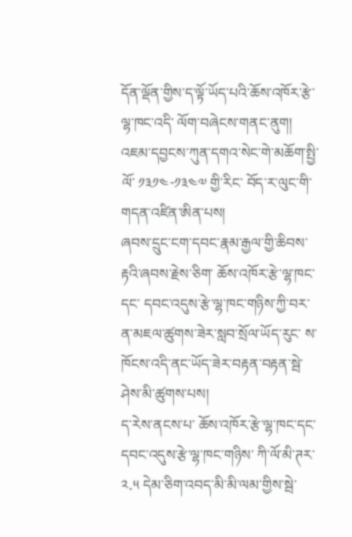དོན་ལྡོན་གྱིས་ད་ལྟོ་ཡོད་པའི་ཆོས་འཁོར་རྩེ་ལྷ་ཁང་འདི་ ལོག་བཞེངས་གནང་ནུག། འཇམ་དབྱངས་ཀུན་དགའ་སེང་གེ་མཆོག་སྤྱི་ལོ་ ༡༣༡༤-༡༣༤༧ གྱི་རིང་ བོད་ར་ལུང་གི་གདན་འཛིན་ཨིན་པས།
ཞབས་དྲུང་ངག་དབང་རྣམ་རྒྱལ་གྱི་ཆིབས་རྟའི་ཞབས་རྗེས་ཅིག་ ཆོས་འཁོར་རྩེ་ལྷ་ཁང་དང་ དབང་འདུས་རྩེ་ལྷ་ཁང་གཉིས་ཀྱི་བར་ན་མཇལ་ཚུགས་ཟེར་སླབ་སྲོལ་ཡོད་རུང་ ས་ཁོངས་འདི་ནང་ཡོད་ཟེར་བརྟན་བརྟན་སྦེ་ཤེས་མི་ཚུགས་པས།
ད་རེས་ནངས་པ་ ཆོས་འཁོར་རྩེ་ལྷ་ཁང་དང་དབང་འདུས་རྩེ་ལྷ་ཁང་གཉིས་ ཀི་ལོ་མི་ཊར་ ༢.༥ དེམ་ཅིག་འབད་མི་མི་ལམ་གྱིས་སྦེ་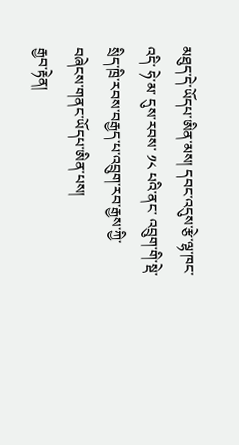མཐུད་དེ་ཡོདཔ་ཨིན་མས། དབང་འདུས་རྩེ་ལྷ་ཁང་འདི་ ཧེ་མ་ དུས་རབས་ ༡༨ པའི་ནང་ འབྲུག་གི་སྡེ་སྲིད་ཁྲི་རབས་བརྒྱད་པ་འབྲུག་རབ་རྒྱས་ཀྱི་བཞེངས་གནང་ཡོདཔ་ཨིན་པས།
རྒྱབ་རྟེན།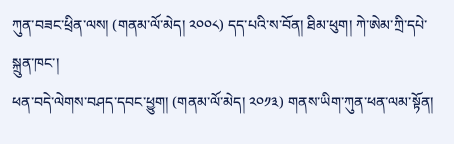ཀུན་བཟང་ཕྲིན་ལས། (གནམ་ལོ་མེད། ༢༠༠༨) དད་པའི་ས་བོན། ཐིམ་ཕུག། ཀེ་ཨེམ་ཀྲི་དཔེ་སྐྲུན་ཁང་།
ཕན་བདེ་ལེགས་བཤད་དབང་ཕྱུག། (གནམ་ལོ་མེད། ༢༠༡༣) གནས་ཡིག་ཀུན་ཕན་ལམ་སྟོན།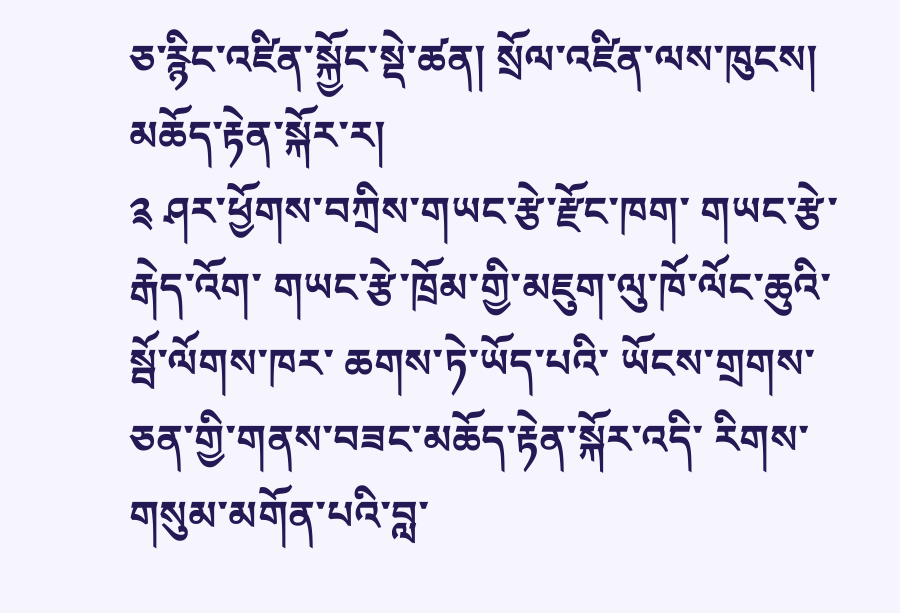ཅ་རྙིང་འཛིན་སྐྱོང་སྡེ་ཚན། སྲོལ་འཛིན་ལས་ཁུངས།
མཆོད་རྟེན་སྐོར་ར།
༉ ཤར་ཕྱོགས་བཀྲིས་གཡང་རྩེ་རྫོང་ཁག་ གཡང་རྩེ་རྒེད་འོག་ གཡང་རྩེ་ཁྲོམ་གྱི་མཇུག་ལུ་ཁོ་ལོང་ཆུའི་སྦོ་ལོགས་ཁར་ ཆགས་ཏེ་ཡོད་པའི་ ཡོངས་གྲགས་ཅན་གྱི་གནས་བཟང་མཆོད་རྟེན་སྐོར་འདི་ རིགས་གསུམ་མགོན་པའི་བླ་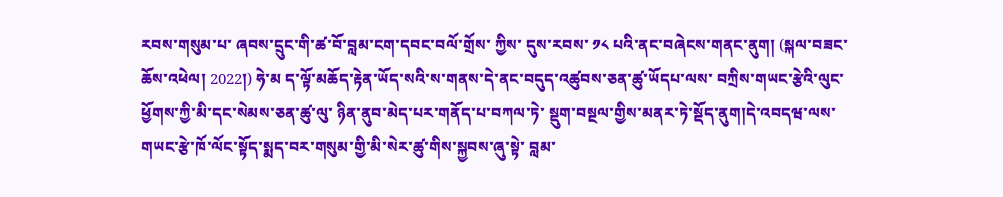རབས་གསུམ་པ་ ཞབས་དྲུང་གི་ཚ་བོ་བླམ་ངག་དབང་བལོ་གྲོས་ ཀྱིས་ དུས་རབས་ ༡༨ པའི་ནང་བཞེངས་གནང་ནུག། (སྐལ་བཟང་ཆོས་འཕེལ། 2022།) ཧེ་མ ད་ལྟོ་མཆོད་རྟེན་ཡོད་སའི་ས་གནས་དེ་ནང་བདུད་འཚུབས་ཅན་ཚུ་ཡོདཔ་ལས་ བཀྲིས་གཡང་རྩེའི་ལུང་ཕྱོགས་ཀྱི་མི་དང་སེམས་ཅན་ཚུ་ལུ་ ཉིན་ནུབ་མེད་པར་གནོད་པ་བཀལ་ཏེ་ སྡུག་བསྔལ་གྱིས་མནར་ཏེ་སྡོད་ནུག།དེ་འབདཝ་ལས་ གཡང་རྩེ་ཁོ་ལོང་སྟོད་སྨད་བར་གསུམ་གྱི་མི་སེར་ཚུ་གིས་སྐྱབས་ཞུ་སྟེ་ བླམ་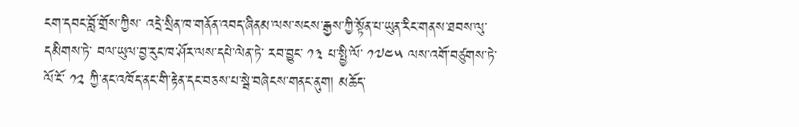ངག་དབང་བློ་གྲོས་ཀྱིས་ འདྲེ་སྲིན་ཁ་གནོན་འབད་ཞིནམ་ལས་སངས་རྒྱས་ཀྱི་སྟོན་པ་ཡུན་རིང་གནས་ཐབས་ལུ་དམིགས་ཏེ་ བལ་ཡུལ་བྱ་རུང་ཁ་ཤོར་ལས་དཔེ་ལེན་ཏེ་ རབ་བྱུང་ ༡༣ པ་སྤྱི་ལོ་ ༡༧༤༥ ལས་འགོ་བཙུགས་ཏེ་ལོ་ངོ་ ༡༢ ཀྱི་ནང་འཁོད་ནང་གི་རྟེན་དང་བཅས་པ་སྦེ་བཞེངས་གནང་ནུག། མཆོད་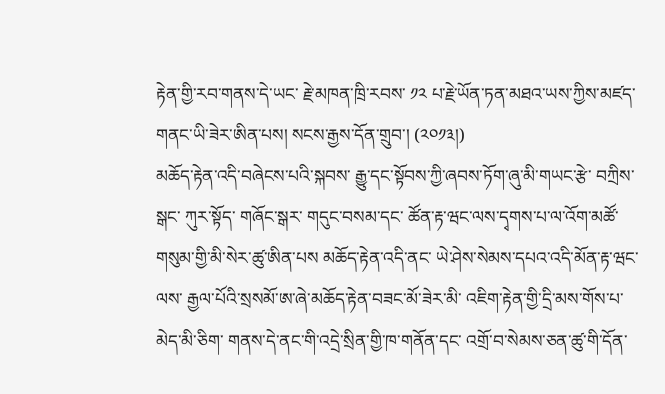རྟེན་གྱི་རབ་གནས་དེ་ཡང་ རྗེ་མཁན་ཁྲི་རབས་ ༡༢ པ་རྗེ་ཡོན་ཏན་མཐའ་ཡས་ཀྱིས་མཛད་གནང་ཡི་ཟེར་ཨིན་པས། སངས་རྒྱས་དོན་གྲུབ་། (༢༠༡༣།)
མཆོད་རྟེན་འདི་བཞེངས་པའི་སྐབས་ རྒྱུ་དང་སྟོབས་ཀྱི་ཞབས་ཏོག་ཞུ་མི་གཡང་རྩེ་ བཀྲིས་སྒང་ ཀུར་སྟོད་ གཞོང་སྒར་ གདུང་བསམ་དང་ ཚོན་རྟ་ཝང་ལས་དྭགས་པ་ལ་འོག་མཚོ་གསུམ་གྱི་མི་སེར་ཚུ་ཨིན་པས མཆོད་རྟེན་འདི་ནང་ ཡེ་ཤེས་སེམས་དཔའ་འདི་མོན་རྟ་ཝང་ལས་ རྒྱལ་པོའི་སྲསམོ་ཨ་ཞེ་མཆོད་རྟེན་བཟང་མོ་ཟེར་མི་ འཇིག་རྟེན་གྱི་དྲི་མས་གོས་པ་མེད་མི་ཅིག་ གནས་དེ་ནང་གི་འདྲེ་སྲིན་གྱི་ཁ་གནོན་དང་ འགྲོ་བ་སེམས་ཅན་ཚུ་གི་དོན་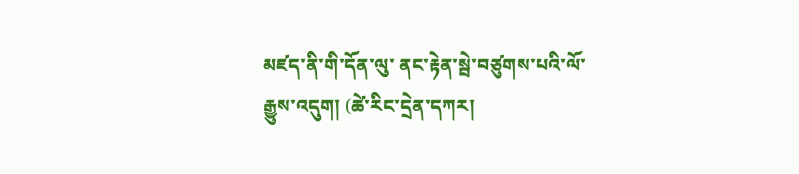མཛད་ནི་གི་དོན་ལུ་ ནང་རྟེན་སྦེ་བཙུགས་པའི་ལོ་རྒྱུས་འདུག། (ཚེ་རིང་དྲེན་དཀར།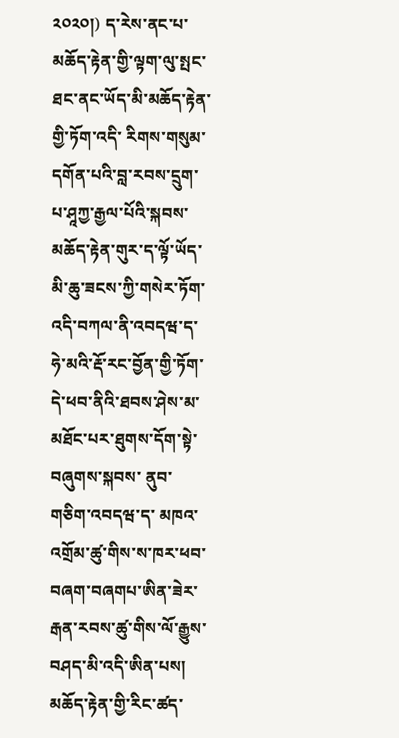༢༠༢༠།) ད་རེས་ནང་པ་ མཆོད་རྟེན་གྱི་ལྟག་ལུ་སྤང་ཐང་ནང་ཡོད་མི་མཆོད་རྟེན་གྱི་ཏོག་འདི་ རིགས་གསུམ་དགོན་པའི་བླ་རབས་དྲུག་པ་ཤཱཀྱ་རྒྱལ་པོའི་སྐབས་ མཆོད་རྟེན་གུར་ད་ལྟོ་ཡོད་མི་ཆུ་ཟངས་ཀྱི་གསེར་ཏོག་འདི་བཀལ་ནི་འབདཝ་ད་ ཧེ་མའི་རྡོ་རང་བྱོན་གྱི་ཏོག་དེ་ཕབ་ནིའི་ཐབས་ཤེས་མ་མཐོང་པར་ཐུགས་དོག་སྟེ་བཞུགས་སྐབས་ ནུབ་གཅིག་འབདཝ་ད་ མཁའ་འགྲོམ་ཚུ་གིས་ས་ཁར་ཕབ་བཞག་བཞགཔ་ཨིན་ཟེར་རྒན་རབས་ཚུ་གིས་ལོ་རྒྱུས་བཤད་མི་འདི་ཨིན་པས།
མཆོད་རྟེན་གྱི་རིང་ཚད་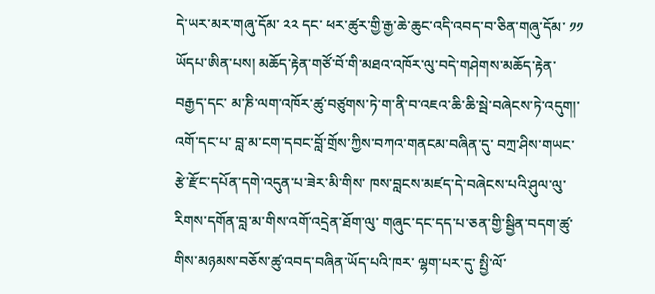དེ་ཡར་མར་གཞུ་དོམ་ ༢༢ དང་ ཕར་ཚུར་གྱི་རྒྱ་ཆེ་ཆུང་འདི་འབད་བ་ཅིན་གཞུ་དོམ་ ༡༡ ཡོདཔ་ཨིན་པས། མཆོད་རྟེན་གཙོ་བོ་གི་མཐའ་འཁོར་ལུ་བདེ་གཤེགས་མཆོད་རྟེན་བརྒྱད་དང་ མ་ཎི་ལག་འཁོར་ཚུ་བཙུགས་ཏེ་ག་ནི་བ་འཇའ་ཆི་ཆི་སྦེ་བཞེངས་ཏེ་འདུག།་ འགོ་དང་པ་ བླ་མ་ངག་དབང་བློ་གྲོས་ཀྱིས་བཀའ་གནངམ་བཞིན་དུ་ བཀྲ་ཤིས་གཡང་རྩེ་རྫོང་དཔོན་དགེ་འདུན་པ་ཟེར་མི་གིས་ ཁས་བླངས་མཛད་དེ་བཞེངས་པའི་ཤུལ་ལུ་ རིགས་དགོན་བླ་མ་གིས་འགོ་འདྲེན་ཐོག་ལུ་ གཞུང་དང་དད་པ་ཅན་གྱི་སྦྱིན་བདག་ཚུ་གིས་མཉམས་བཅོས་ཚུ་འབད་བཞིན་ཡོད་པའི་ཁར་ ལྷག་པར་དུ་ སྤྱི་ལོ་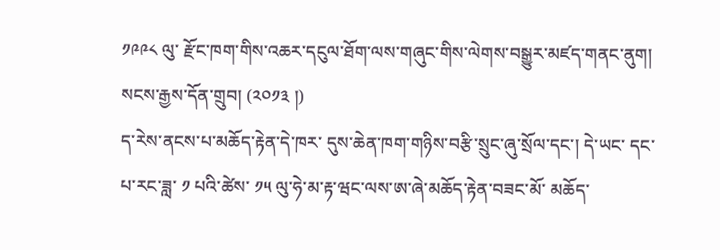༡༩༩༨ ལུ་ རྫོང་ཁག་གིས་འཆར་དངུལ་ཐོག་ལས་གཞུང་གིས་ལེགས་བསྒྱུར་མཛད་གནང་ནུག། སངས་རྒྱས་དོན་གྲུབ། (༢༠༡༣ །)
ད་རེས་ནངས་པ་མཆོད་རྟེན་དེ་ཁར་ དུས་ཆེན་ཁག་གཉིས་བརྩི་སྲུང་ཞུ་སྲོལ་དང་། དེ་ཡང་ དང་པ་རང་ཟླ་ ༡ པའི་ཚེས་ ༡༥ ལུ་ཧེ་མ་རྟ་ཝང་ལས་ཨ་ཞེ་མཆོད་རྟེན་བཟང་མོ་ མཆོད་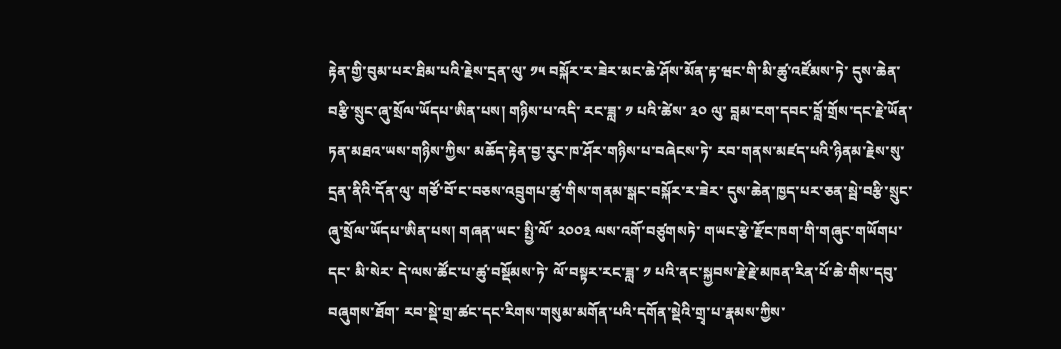རྟེན་གྱི་བུམ་པར་ཐིམ་པའི་རྗེས་དྲན་ལུ་ ༡༥ བསྐོར་ར་ཟེར་མང་ཆེ་ཤོས་མོན་རྟ་ཝང་གི་མི་ཚུ་འཛོམས་ཏེ་ དུས་ཆེན་བརྩི་སྲུང་ཞུ་སྲོལ་ཡོདཔ་ཨིན་པས། གཉིས་པ་འདི་ རང་ཟླ་ ༡ པའི་ཚེས་ ༣༠ ལུ་ བླམ་ངག་དབང་བློ་གྲོས་དང་རྗེ་ཡོན་ཏན་མཐའ་ཡས་གཉིས་ཀྱིས་ མཆོད་རྟེན་བྱ་རུང་ཁ་ཤོར་གཉིས་པ་བཞེངས་ཏེ་ རབ་གནས་མཛད་པའི་ཉིནམ་རྗེས་སུ་དྲན་ནིའི་དོན་ལུ་ གཙོ་བོ་ང་བཅས་འབྲུགཔ་ཚུ་གིས་གནམ་སྒང་བསྐོར་ར་ཟེར་ དུས་ཆེན་ཁྱད་པར་ཅན་སྦེ་བརྩི་སྲུང་ཞུ་སྲོལ་ཡོདཔ་ཨིན་པས། གཞན་ཡང་ སྤྱི་ལོ་ ༢༠༠༣ ལས་འགོ་བཙུགསཏེ་ གཡང་རྩེ་རྫོང་ཁག་གི་གཞུང་གཡོགཔ་དང་ མི་སེར་ དེ་ལས་ཚོང་པ་ཚུ་བསྡོམས་ཏེ་ ལོ་བསྟར་རང་ཟླ་ ༡ པའི་ནང་སྐྱབས་རྗེ་རྗེ་མཁན་རིན་པོ་ཆེ་གིས་དབུ་བཞུགས་ཐོག་ རབ་སྡེ་གྲ་ཚང་དང་རིགས་གསུམ་མགོན་པའི་དགོན་སྡེའི་གྲྭ་པ་རྣམས་ཀྱིས་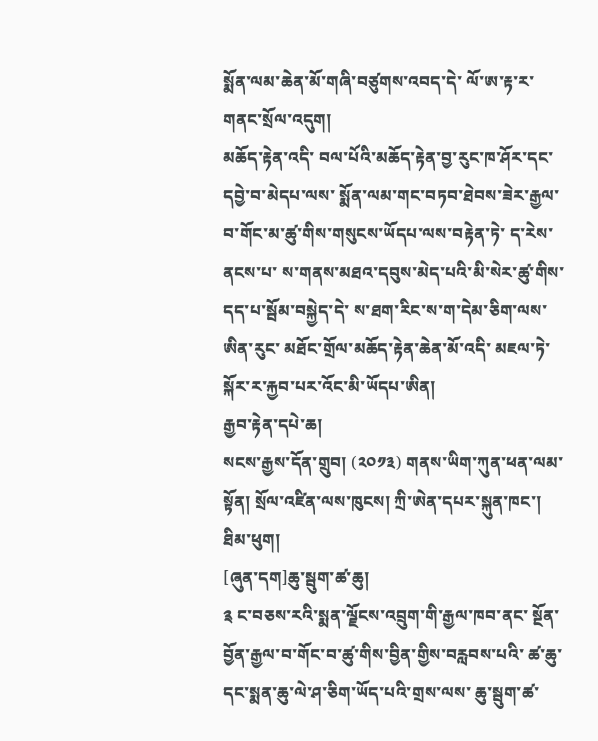སྨོན་ལམ་ཆེན་མོ་གཞི་བཙུགས་འབད་དེ་ ལོ་ཨ་རྟ་ར་གནང་སྲོལ་འདུག།
མཆོད་རྟེན་འདི་ བལ་པོའི་མཆོད་རྟེན་བྱ་རུང་ཁ་ཤོར་དང་དབྱེ་བ་མེདཔ་ལས་ སྨོན་ལམ་གང་བཏབ་ཐེབས་ཟེར་རྒྱལ་བ་གོང་མ་ཚུ་གིས་གསུངས་ཡོདཔ་ལས་བརྟེན་ཏེ་ ད་རེས་ནངས་པ་ ས་གནས་མཐའ་དབུས་མེད་པའི་མི་སེར་ཚུ་གིས་ དད་པ་སྦོམ་བསྐྱེད་དེ་ ས་ཐག་རིང་ས་ག་དེམ་ཅིག་ལས་ཨིན་རུང་ མཐོང་གྲོལ་མཆོད་རྟེན་ཆེན་མོ་འདི་ མཇལ་ཏེ་སྐོར་ར་རྐྱབ་པར་འོང་མི་ཡོདཔ་ཨིན།
རྒྱབ་རྟེན་དཔེ་ཆ།
སངས་རྒྱས་དོན་གྲུབ། (༢༠༡༣) གནས་ཡིག་ཀུན་ཕན་ལམ་སྟོན། སྲོལ་འཛིན་ལས་ཁུངས། ཀྲི་ཨེན་དཔར་སྐུན་ཁང་། ཐིམ་ཕུག།
[ཞུན་དག]ཆུ་སྦུག་ཚ་ཆུ།
༉ ང་བཅས་རའི་སྨན་ལྗོངས་འབྲུག་གི་རྒྱལ་ཁབ་ནང་ སྔོན་བྱོན་རྒྱལ་བ་གོང་བ་ཚུ་གིས་བྱིན་གྱིས་བརླབས་པའི་ ཚ་ཆུ་དང་སྨན་ཆུ་ལེ་ཤ་ཅིག་ཡོད་པའི་གྲས་ལས་ ཆུ་སྦུག་ཚ་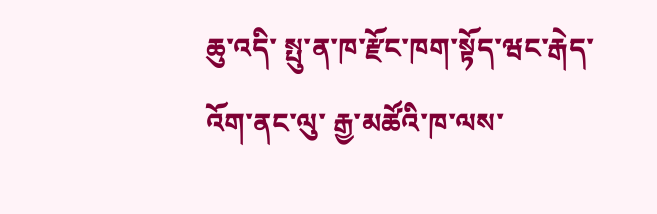ཆུ་འདི་ སྤུ་ན་ཁ་རྫོང་ཁག་སྟོད་ཝང་རྒེད་འོག་ནང་ལུ་ རྒྱ་མཚོའི་ཁ་ལས་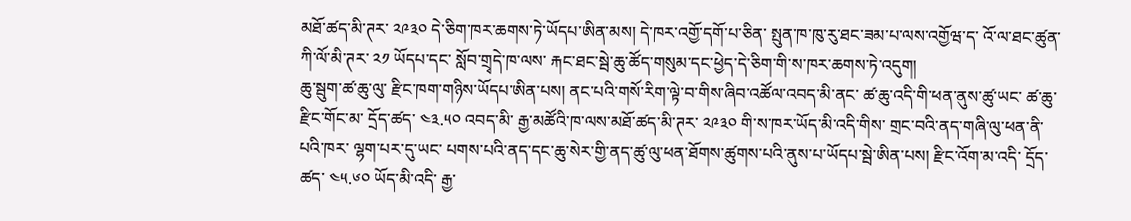མཐོ་ཚད་མི་ཊར་ ༢༩༣༠ དེ་ཅིག་ཁར་ཆགས་ཏེ་ཡོདཔ་ཨིན་མས། དེ་ཁར་འགྱོ་དགོ་པ་ཅིན་ སྤུན་ཁ་ཁུ་རུ་ཐང་ཟམ་པ་ལས་འགྱོཝ་ད་ འོ་ལ་ཐང་ཚུན་ཀི་ལོ་མི་ཊར་ ༢༡ ཡོདཔ་དང་ སློབ་གྲྭདེ་ཁ་ལས་ རྐང་ཐང་སྦེ་ཆུ་ཚོད་གསུམ་དང་ཕྱེད་དེ་ཅིག་གི་ས་ཁར་ཆགས་ཏེ་འདུག།
ཆུ་སྦུག་ཚ་ཆུ་ལུ་ རྫིང་ཁག་གཉིས་ཡོདཔ་ཨིན་པས། ནང་པའི་གསོ་རིག་ལྟེ་བ་གིས་ཞིབ་འཚོལ་འབད་མི་ནང་ ཚ་ཆུ་འདི་གི་ཕན་ནུས་ཚུ་ཡང་ ཚ་ཆུ་རྫིང་གོང་མ་ དྲོད་ཚད་ ༤༣.༥༠ འབད་མི་ རྒྱ་མཚོའི་ཁ་ལས་མཐོ་ཚད་མི་ཊར་ ༢༩༣༠ གི་ས་ཁར་ཡོད་མི་འདི་གིས་ གྲང་བའི་ནད་གཞི་ལུ་ཕན་ནི་པའི་ཁར་ ལྷག་པར་དུ་ཡང་ པགས་པའི་ནད་དང་ཆུ་སེར་གྱི་ནད་ཚུ་ལུ་ཕན་ཐོགས་ཚུགས་པའི་ནུས་པ་ཡོདཔ་སྦེ་ཨིན་པས། རྫིང་འོག་མ་འདི་ དྲོད་ཚད་ ༤༥.༦༠ ཡོད་མི་འདི་ རྒྱ་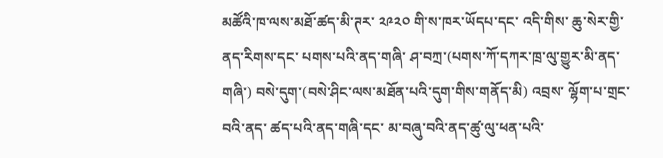མཚོའི་ཁ་ལས་མཐོ་ཚད་མི་ཊར་ ༢༩༢༠ གི་ས་ཁར་ཡོདཔ་དང་ འདི་གིས་ ཆུ་སེར་གྱི་ནད་རིགས་དང་ པགས་པའི་ནད་གཞི་ ཤ་བཀྲ་(པགས་ཀོ་དཀར་ཁྲ་ལུ་གྱུར་མི་ནད་གཞི་) བསེ་དུག་(བསེ་ཤིང་ལས་མཐོན་པའི་དུག་གིས་གནོད་མི) འབྲས་ ལྷོག་པ་གྲང་བའི་ནད་ ཚད་པའི་ནད་གཞི་དང་ མ་བཞུ་བའི་ནད་ཚུ་ལུ་ཕན་པའི་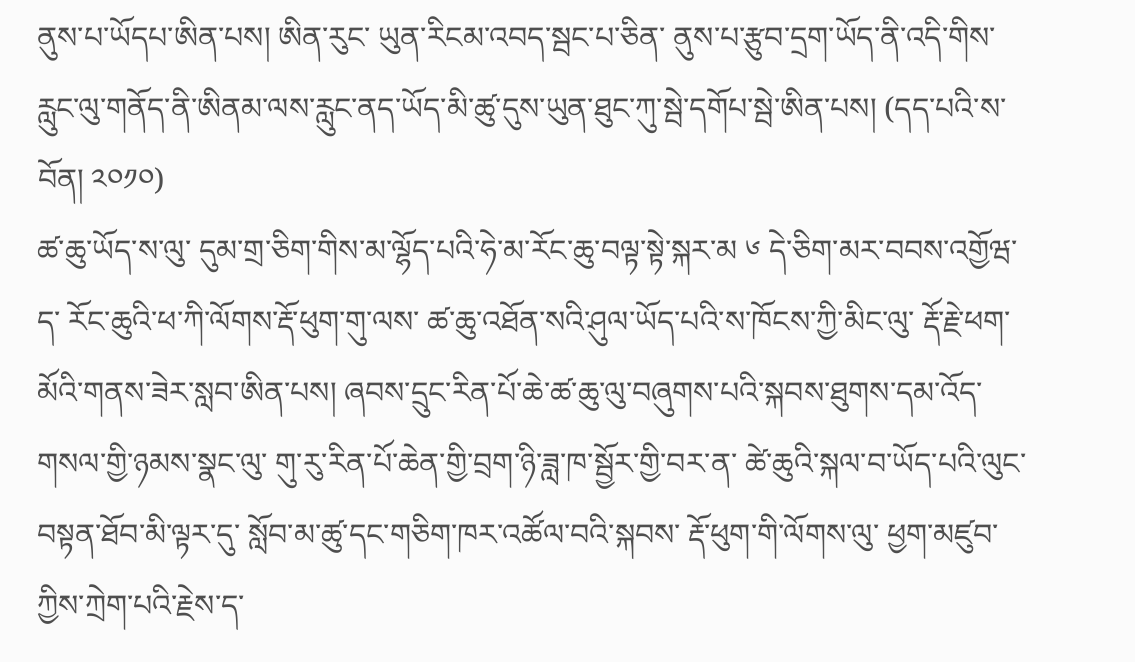ནུས་པ་ཡོདཔ་ཨིན་པས། ཨིན་རུང་ ཡུན་རིངམ་འབད་སྦང་པ་ཅིན་ ནུས་པ་རྩུབ་དྲག་ཡོད་ནི་འདི་གིས་ རླུང་ལུ་གནོད་ནི་ཨིནམ་ལས་རླུང་ནད་ཡོད་མི་ཚུ་དུས་ཡུན་ཐུང་ཀུ་སྦེ་དགོཔ་སྦེ་ཨིན་པས། (དད་པའི་ས་བོན། ༢༠༡༠)
ཚ་ཆུ་ཡོད་ས་ལུ་ དུམ་གྲ་ཅིག་གིས་མ་ལྷོད་པའི་ཧེ་མ་རོང་ཆུ་བལྟ་སྟེ་སྐར་མ ༦ དེ་ཅིག་མར་བབས་འགྱོཝ་ད་ རོང་ཆུའི་ཕ་ཀི་ལོགས་རྡོ་ཕུག་གུ་ལས་ ཚ་ཆུ་འཐོན་སའི་ཤུལ་ཡོད་པའི་ས་ཁོངས་ཀྱི་མིང་ལུ་ རྡོ་རྗེ་ཕག་མོའི་གནས་ཟེར་སླབ་ཨིན་པས། ཞབས་དྲུང་རིན་པོ་ཆེ་ཚ་ཆུ་ལུ་བཞུགས་པའི་སྐབས་ཐུགས་དམ་འོད་གསལ་གྱི་ཉམས་སྣང་ལུ་ གུ་རུ་རིན་པོ་ཆེན་གྱི་བྲག་ཉི་ཟླ་ཁ་སྦྱོར་གྱི་བར་ན་ ཚེ་ཆུའི་སྐལ་བ་ཡོད་པའི་ལུང་བསྟན་ཐོབ་མི་ལྟར་དུ་ སློབ་མ་ཚུ་དང་གཅིག་ཁར་འཚོལ་བའི་སྐབས་ རྡོ་ཕུག་གི་ལོགས་ལུ་ ཕྱག་མཛུབ་ཀྱིས་ཀྲེག་པའི་རྗེས་ད་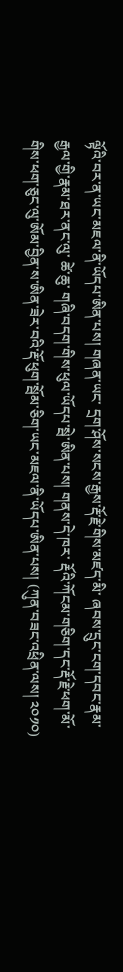ལྟོའི་བར་ན་ཡང་མཇལ་ནི་ཡོདཔ་ཨིན་པས། གཞན་ཡང་ དྲག་ཤོས་སངས་རྒྱས་རྡོ་རྗེ་གིས་མཛད་མི་ ཞབས་དྲུང་ངག་དབང་རྣམ་རྒྱལ་གྱི་རྣམ་ཐར་ནང་ལུ་ ཚེ་ཆུ་ གཞི་བདག་གིས་ཕུལ་ཡོདཔ་སྦེ་ཨིན་པས། གནས་དེ་ཁར་ རྡོའི་ཀོངམ་གཅིག་དང་རྡོ་རྗེ་ཕག་མོ་གིས་ཕག་ཅུང་ལུ་ཨོམ་བྱིན་ས་ཨིན་ཟེར་བའི་རྡོ་ཕུག་སྦོམ་ཅིག་ཡང་མཇལ་ནི་ཡོདཔ་ཨིན་པས། (ཀུན་བཟང་འཕྲིན་ལས། ༢༠༡༠)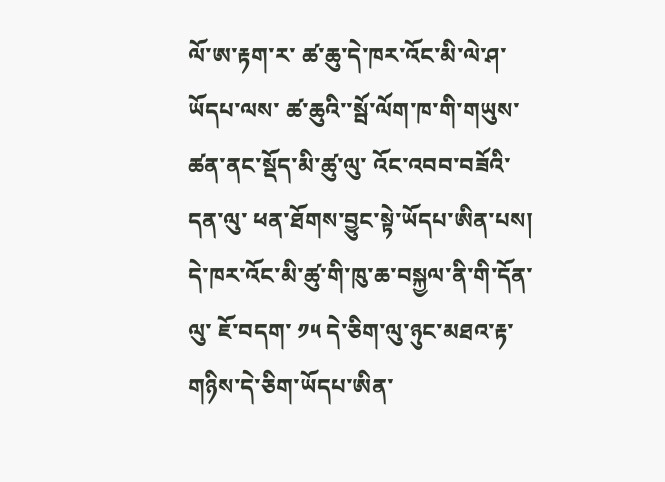ལོ་ཨ་རྟག་ར་ ཚ་ཆུ་དེ་ཁར་འོང་མི་ལེ་ཤ་ཡོདཔ་ལས་ ཚ་ཆུའི་་སྦོ་ལོག་ཁ་གི་གཡུས་ཚན་ནང་སྡོད་མི་ཚུ་ལུ་ འོང་འབབ་བཟོའི་དན་ལུ་ ཕན་ཐོགས་བྱུང་སྟེ་ཡོདཔ་ཨིན་པས། དེ་ཁར་འོང་མི་ཚུ་གི་ཁུ་ཆ་བསྐྱལ་ནི་གི་དོན་ལུ་ ཇོ་བདག་ ༡༥ དེ་ཅིག་ལུ་ཉུང་མཐའ་རྟ་གཉིས་དེ་ཅིག་ཡོདཔ་ཨིན་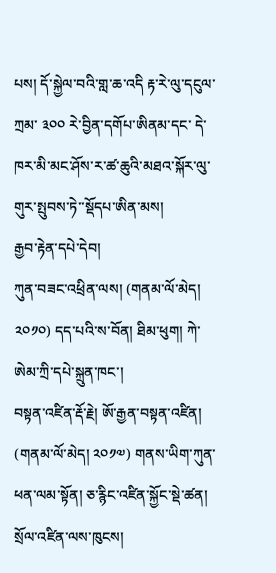པས། དོ་སྐྱེལ་བའི་གླ་ཆ་འདི རྟ་རེ་ལུ་དངུལ་ཀྲམ་ ༣༠༠ རེ་བྱིན་དགོཔ་ཨིནམ་དང་ དེ་ཁར་མི་མང་ཤོས་ར་ཚ་ཆུའི་མཐའ་སྐོར་ལུ་ གུར་སྤུབས་ཏེ་་སྡོདཔ་ཨིན་མས།
རྒྱབ་རྟེན་དཔེ་དེབ།
ཀུན་བཟང་འཕྲིན་ལས། (གནམ་ལོ་མེད། ༢༠༡༠) དད་པའི་ས་བོན། ཐིམ་ཕུག། ཀེ་ཨེམ་ཀྲི་དཔེ་སྐྲུན་ཁང་།
བསྟན་འཛིན་རྡོ་རྗེ། ཨོ་རྒྱན་བསྟན་འཛིན། (གནམ་ལོ་མེད། ༢༠༡༧) གནས་ཡིག་ཀུན་ཕན་ལམ་སྟོན། ཅ་རྙིང་འཛིན་སྐྱོང་སྡེ་ཚན།
སྲོལ་འཛིན་ལས་ཁུངས།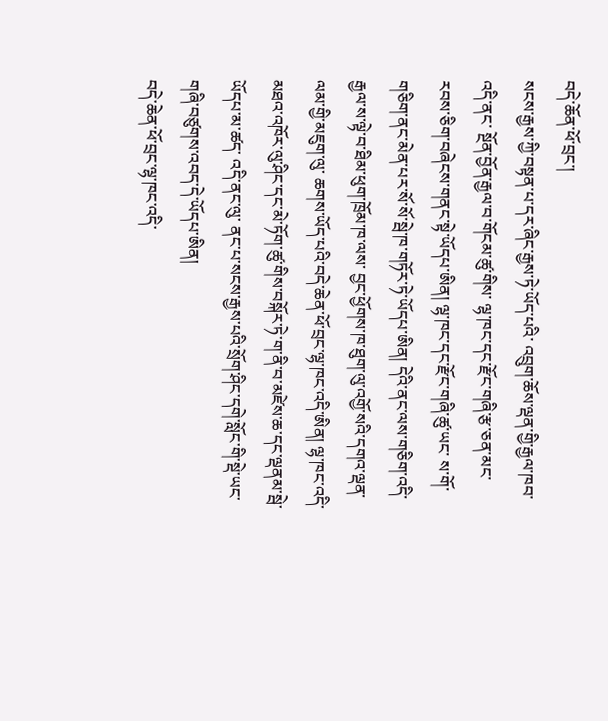བདེ་ཆོན་ཕོ་བྲང་།
སངས་རྒྱས་ཀྱི་བསྟན་པ་དར་ཞིང་རྒྱས་ཏེ་ཡོད་པའི་ འབྲུག་ཆོས་ལྡན་གྱི་རྒྱལ་ཁབ་འདི་ནང་ སྔོན་བྱོན་རྒྱལ་བ་གོངམ་ཚུ་གིས་ ལྷ་ཁང་དང་རྫོང་གཞི་རྩ་ཅན་མང་རབས་ཅིག་བཞེངས་གནང་སྟེ་ཡོདཔ་ཨིན། ལྷ་ཁང་དང་རྫོང་གཞི་ཚུ་ཡང་ ས་གོ་གཅིག་ནང་མེན་པར་སོ་སོ་སྦེ་ཁ་གཏོར་ཏེ་ཡོདཔ་ཨིན། དེའི་ནང་ལས་གཅིག་འདི་ རྒྱལ་ས་ལྟེ་བ་ཐིམ་ཕུག་ཁྲོམ་ཁ་ལས་ བྱང་ཕྱོགས་ཁ་ཐུག་ལུ་འགྱོ་སའི་དགའ་ལྡན་ལམ་གྱི་མཇུག་ལུ་ ཆགས་ཡོད་པའི་བདེ་ཆེན་ཕོ་བྲང་ལྷ་ཁང་འདི་ཨིན། ལྷ་ཁང་འདི་ མཐའ་འཁོར་ལུ་ཤིང་དང་མེ་ཏོག་ཚུ་གིས་བསྐོར་ཏེ་ག་ནི་བ་མཛེས་ཆ་དང་ལྡནམ་སྦེ་ཡོདཔ་མ་ཚད་ འདི་ནང་ལུ་ ནང་པ་སངས་རྒྱས་པའི་སྲོག་ཤིང་དགེ་སློང་གི་སྡེ་ཡང་གཞི་བཙུགས་འབད་དེ་ཡོདཔ་ཨིན།
བདེ་ཆེན་ཕོ་བྲང་ལྷ་ཁང་འདི་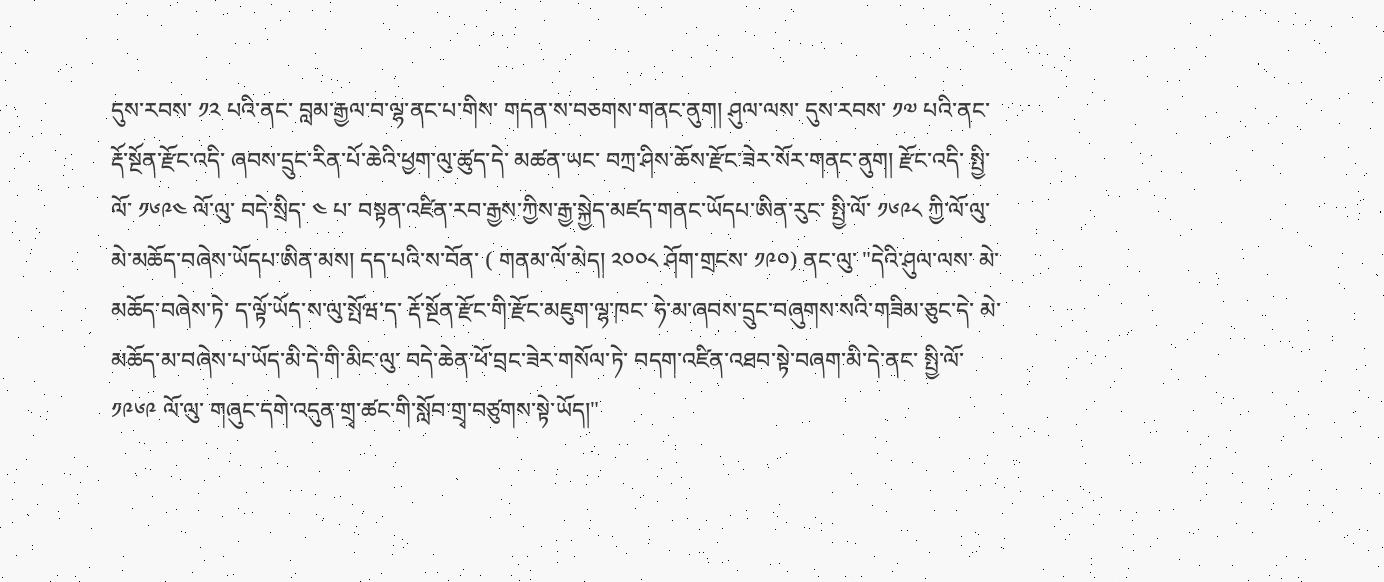དུས་རབས་ ༡༢ པའི་ནང་ བླམ་རྒྱལ་བ་ལྷ་ནང་པ་གིས་ གདན་ས་བཅགས་གནང་ནུག། ཤུལ་ལས་ དུས་རབས་ ༡༧ པའི་ནང་ རྡོ་སྔོན་རྫོང་འདི་ ཞབས་དྲུང་རིན་པོ་ཆེའི་ཕྱག་ལུ་ཚུད་དེ་ མཚན་ཡང་ བཀྲ་ཤིས་ཆོས་རྫོང་ཟེར་སོར་གནང་ནུག། རྫོང་འདི་ སྤྱི་ལོ་ ༡༦༩༤ ལོ་ལུ་ བདེ་སྲིད་ ༤ པ་ བསྟན་འཛིན་རབ་རྒྱས་ཀྱིས་རྒྱ་སྐྱེད་མཛད་གནང་ཡོདཔ་ཨིན་རུང་ སྤྱི་ལོ་ ༡༦༩༨ ཀྱི་ལོ་ལུ་ མེ་མཆོད་བཞེས་ཡོདཔ་ཨིན་མས། དད་པའི་ས་བོན་ ( གནམ་ལོ་མེད། ༢༠༠༨ ཤོག་གྲངས་ ༡༩༠) ནང་ལུ་ "དེའི་ཤུལ་ལས་ མེ་མཆོད་བཞེས་ཏེ་ ད་ལྟོ་ཡོད་ས་ལུ་སྤོཝ་ད་ རྡོ་སྔོན་རྫོང་གི་རྫོང་མཇུག་ལྷ་ཁང་ ཧེ་མ་ཞབས་དྲུང་བཞུགས་སའི་གཟིམ་ཅུང་དེ་ མེ་མཆོད་མ་བཞེས་པ་ཡོད་མི་དེ་གི་མིང་ལུ་ བདེ་ཆེན་ཕོ་བྲང་ཟེར་གསོལ་ཏེ་ བདག་འཛིན་འཐབ་སྟེ་བཞག་མི་དེ་ནང་ སྤྱི་ལོ་ ༡༩༦༩ ལོ་ལུ་ གཞུང་དགེ་འདུན་གྲྭ་ཚང་གི་སློབ་གྲྭ་བཙུགས་སྟེ་ཡོད།"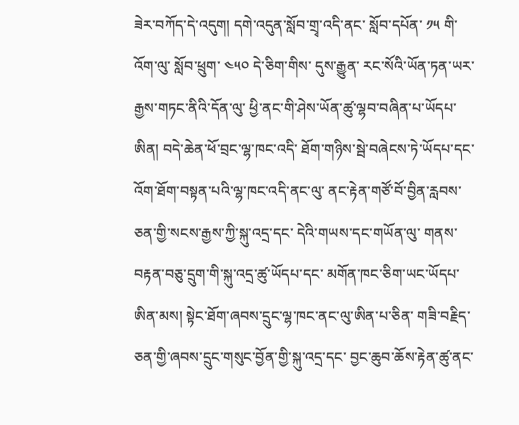ཟེར་བཀོད་དེ་འདུག། དགེ་འདུན་སློབ་གྲྭ་འདི་ནང་ སློབ་དཔོན་ ༡༥ གི་འོག་ལུ་ སློབ་ཕྲུག་ ༤༥༠ དེ་ཅིག་གིས་ དུས་རྒྱུན་ རང་སོའི་ཡོན་ཏན་ཡར་རྒྱས་གཏང་ནིའི་དོན་ལུ་ ཕྱི་ནང་གི་ཤེས་ཡོན་ཚུ་ལྷབ་བཞིན་པ་ཡོདཔ་ཨིན། བདེ་ཆེན་ཕོ་བྲང་ལྷ་ཁང་འདི་ ཐོག་གཉིས་སྦེ་བཞེངས་ཏེ་ཡོདཔ་དང་ འོག་ཐོག་བསྟན་པའི་ལྷ་ཁང་འདི་ནང་ལུ་ ནང་རྟེན་གཙོ་བོ་བྱིན་རླབས་ཅན་གྱི་སངས་རྒྱས་ཀྱི་སྐུ་འདྲ་དང་ དེའི་གཡས་དང་གཡོན་ལུ་ གནས་བརྟན་བཅུ་དྲུག་གི་སྐུ་འདྲ་ཚུ་ཡོདཔ་དང་ མགོན་ཁང་ཅིག་ཡང་ཡོདཔ་ཨིན་མས། སྟེང་ཐོག་ཞབས་དྲུང་ལྷ་ཁང་ནང་ལུ་ཨིན་པ་ཅིན་ གཟི་བརྗིད་ཅན་གྱི་ཞབས་དྲུང་གསུང་བྱོན་གྱི་སྐུ་འདྲ་དང་ བྱང་ཆུབ་ཆོས་རྟེན་ཚུ་ནང་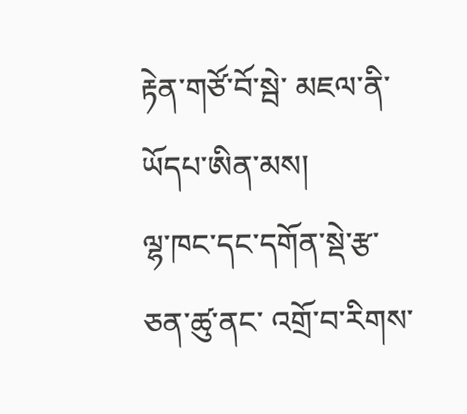རྟེན་གཙོ་བོ་སྦེ་ མཇལ་ནི་ཡོདཔ་ཨིན་མས།
ལྷ་ཁང་དང་དགོན་སྡེ་རྩ་ཅན་ཚུ་ནང་ འགྲོ་བ་རིགས་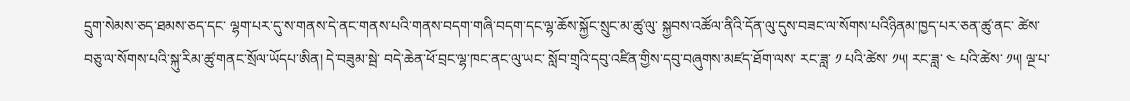དྲུག་སེམས་ཅད་ཐམས་ཅད་དང་ ལྷག་པར་དུ་ས་གནས་དེ་ནང་གནས་པའི་གནས་བདག་གཞི་བདག་དང་ལྷ་ཆོས་སྐྱོང་སྲུང་མ་ཚུ་ལུ་ སྐྱབས་འཚོལ་ནིའི་དོན་ལུ་དུས་བཟང་ལ་སོགས་པའིཉིནམ་ཁྱད་པར་ཅན་ཚུ་ནང་ ཚེས་བཅུ་ལ་སོགས་པའི་སྐུ་རིམ་ཚུ་གནང་སྲོལ་ཡོདཔ་ཨིན། དེ་བཟུམ་སྦེ་ བདེ་ཆེན་ཕོ་བྲང་ལྷ་ཁང་ནང་ལུ་ཡང་ སློབ་གྲྭའི་དབུ་འཛིན་གྱིས་དབུ་བཞུགས་མཛད་ཐོག་ལས་ རང་ཟླ་ ༡ པའི་ཚེས་ ༡༥། རང་ཟླ་ ༤ པའི་ཚེས་ ༡༥། ལྔ་པ་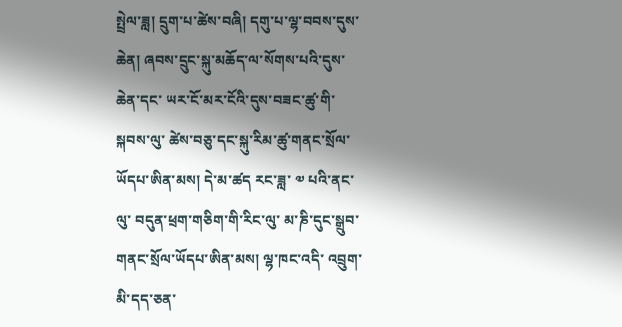སྤྲེལ་ཟླ། དྲུག་པ་ཚེས་བཞི། དགུ་པ་ལྷ་བབས་དུས་ཆེན། ཞབས་དྲུང་སྐུ་མཆོད་ལ་སོགས་པའི་དུས་ཆེན་དང་ ཡར་ངོ་མར་ངོའི་དུས་བཟང་ཚུ་གི་སྐབས་ལུ་ ཚེས་བཅུ་དང་སྐུ་རིམ་ཚུ་གནང་སྲོལ་ཡོདཔ་ཨིན་མས། དེ་མ་ཚད རང་ཟླ་ ༧ པའི་ནང་ལུ་ བདུན་ཕྲག་གཅིག་གི་རིང་ལུ་ མ་ཎི་དུང་སྒྲུབ་གནང་སྲོལ་ཡོདཔ་ཨིན་མས། ལྷ་ཁང་འདི་ འབྲུག་མི་དད་ཅན་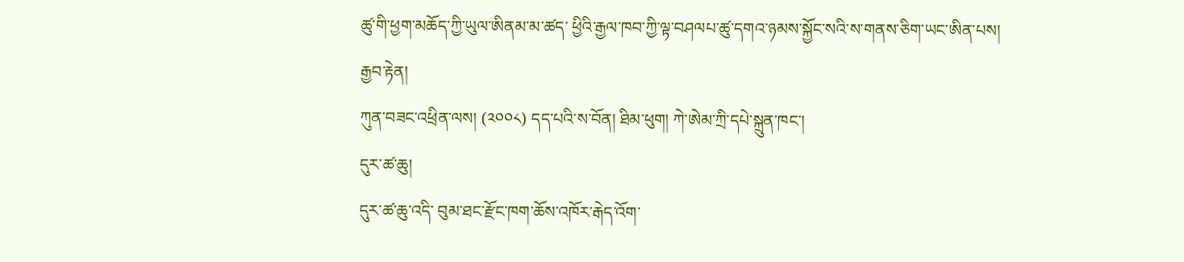ཚུ་གི་ཕྱག་མཆོད་ཀྱི་ཡུལ་ཨིནམ་མ་ཚད་ ཕྱིའི་རྒྱལ་ཁབ་ཀྱི་ལྟ་བཤལཔ་ཚུ་དགའ་ཉམས་སྐྱོང་སའི་ས་གནས་ཅིག་ཡང་ཨིན་པས།
རྒྱབ་རྟེན།
ཀུན་བཟང་འཕྲིན་ལས། (༢༠༠༨) དད་པའི་ས་བོན། ཐིམ་ཕུག། ཀེ་ཨེམ་ཀྲི་དཔེ་སྐྲུན་ཁང་།
དུར་ཚ་ཆུ།
དུར་ཚ་ཆུ་འདི་ བུམ་ཐང་རྫོང་ཁག་ཆོས་འཁོར་རྒེད་འོག་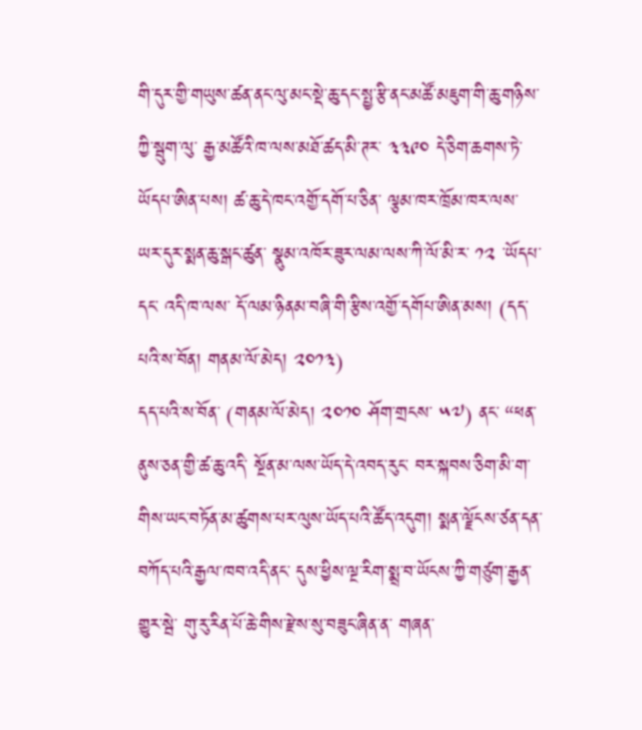གི་དུར་གྱི་གཡུས་ཚན་ནང་ལུ་མང་སྡེ་ཆུ་དང་སྤྱ་རྩི་ནང་མཚོ་མཇུག་གི་ཆུ་གཉིས་ཀྱི་སྦུག་ལུ་ རྒྱ་མཚོའི་ཁ་ལས་མཐོ་ཚད་མི་ཊར་ ༣༣༩༠ དེ་ཅིག་ཆགས་ཏེ་ཡོདཔ་ཨིན་པས། ཚ་ཆུ་དེ་ཁང་འགྱོ་དགོ་པ་ཅིན་ ལྕམ་ཁར་ཁྲོམ་ཁར་ལས་ཡར་དུར་སྨན་ཆུ་སྒང་ཚུན་ སྣུམ་འཁོར་ཟུར་ལམ་ལས་ཀི་ལོ་མི་ར་ ༡༢ ་ཡོདཔ་དང་ འདི་ཁ་ལས་ དོ་ལམ་ཉིནམ་བཞི་གི་རྩིས་འགྱོ་དགོཔ་ཨིན་མས། (དད་པའི་ས་བོན། གནམ་ལོ་མེད། ༢༠༡༣)
དད་པའི་ས་བོན་ (གནམ་ལོ་མེད། ༢༠༡༠ ཤོག་གྲངས་ ༥༧) ནང་ “ཕན་ནུས་ཅན་གྱི་ཚ་ཆུ་འདི་ སྔོན་མ་ལས་ཡོད་དེ་འབད་རུང་ བར་སྐབས་ཅིག་མི་ག་གིས་ཡང་བཏོན་མ་ཚུགས་པར་ལུས་ཡོད་པའི་ཚོད་འདུག། སྨན་ལྗོངས་ཙན་དན་བཀོད་པའི་རྒྱལ་ཁབ་འདི་ནང་ དུས་ཕྱིས་ལྔ་རིག་སྨྲ་བ་ཡོངས་ཀྱི་གཙུག་རྒྱན་གྱུར་སྦེ་ གུ་རུ་རིན་པོ་ཆེ་གིས་རྫེས་སུ་བཟུང་ཞིན་ན་ གཞན་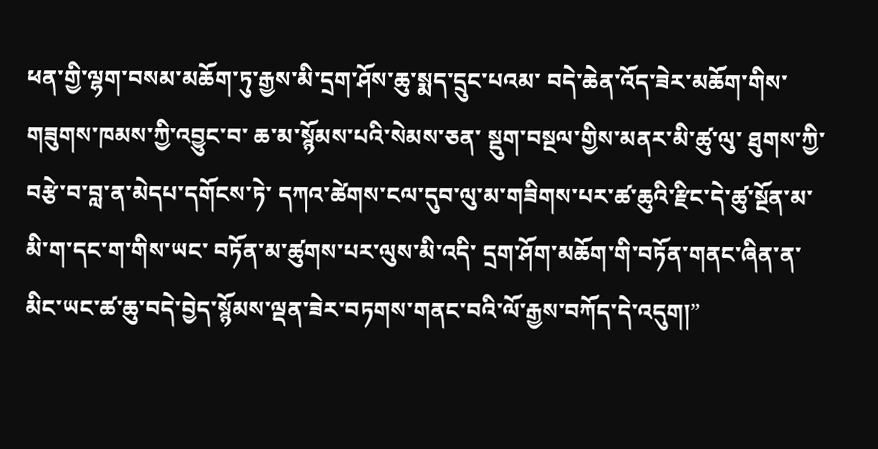ཕན་གྱི་ལྷག་བསམ་མཆོག་ཏུ་རྒྱས་མི་དྲག་ཤོས་ཆུ་སྨད་དྲུང་པའམ་ བདེ་ཆེན་འོད་ཟེར་མཆོག་གིས་གཟུགས་ཁམས་ཀྱི་འབྱུང་བ་ ཆ་མ་སྙོམས་པའི་སེམས་ཅན་ སྡུག་བསྔལ་གྱིས་མནར་མི་ཚུ་ལུ་ ཐུགས་ཀྱི་བརྩེ་བ་བླ་ན་མེདཔ་དགོངས་ཏེ་ དཀའ་ཚེགས་ངལ་དུབ་ལུ་མ་གཟིགས་པར་ཚ་ཆུའི་རྫིང་དེ་ཚུ་སྔོན་མ་མི་ག་དང་ག་གིས་ཡང་ བཏོན་མ་ཚུགས་པར་ལུས་མི་འདི་ དྲག་ཤོག་མཆོག་གི་བཏོན་གནང་ཞིན་ན་ མིང་ཡང་ཚ་ཆུ་བདེ་བྱེད་སྙོམས་ལྡན་ཟེར་བཏགས་གནང་བའི་ལོ་རྒྱས་བཀོད་དེ་འདུག།”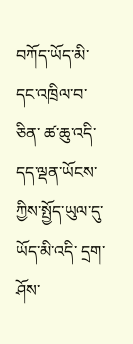བཀོད་ཡོད་མི་དང་འཁྲིལ་བ་ཅིན་ ཚ་ཆུ་འདི་དད་ལྡན་ཡོངས་ཀྱིས་སྤྱོད་ཡུལ་དུ་ཡོད་མི་འདི་ དྲག་ཤོས་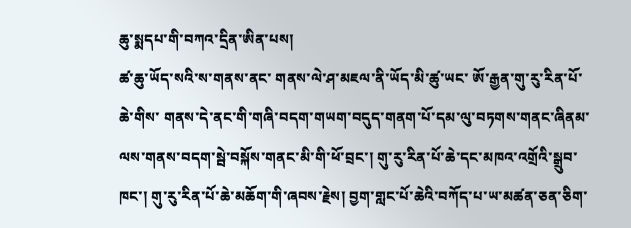ཆུ་སྨདཔ་གི་བཀའ་དྲིན་ཨིན་པས།
ཚ་ཆུ་ཡོད་སའི་ས་གནས་ནང་ གནས་ལེ་ཤ་མཇལ་ནི་ཡོད་མི་ཚུ་ཡང་ ཨོ་རྒྱན་གུ་རུ་རིན་པོ་ཆེ་གིས་ གནས་དེ་ནང་གི་གཞི་བདག་གཡག་བདུད་གནག་པོ་དམ་ལུ་བཏགས་གནང་ཞིནམ་ལས་གནས་བདག་སྦེ་བསྐོས་གནང་མི་གི་ཕོ་བྲང་། གུ་རུ་རིན་པོ་ཆེ་དང་མཁའ་འགྲོའི་སྒྲུབ་ཁང་། གུ་རུ་རིན་པོ་ཆེ་མཆོག་གི་ཞབས་རྗེས། བྱག་གླང་པོ་ཆེའི་བཀོད་པ་ཡ་མཚན་ཅན་ཅིག་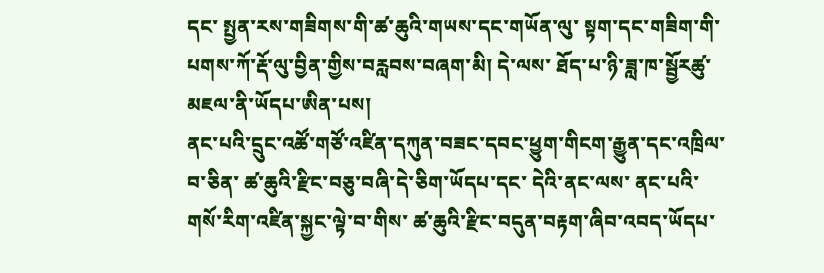དང་ སྤྱན་རས་གཟིགས་གི་ཚ་ཆུའི་གཡས་དང་གཡོན་ལུ་ སྟག་དང་གཟིག་གི་པགས་ཀོ་རྡོ་ལུ་བྱིན་གྱིས་བརླབས་བཞག་མི། དེ་ལས་ ཐོད་པ་ཉི་ཟླ་ཁ་སྦྱོརཚུ་མཇལ་ནི་ཡོདཔ་ཨིན་པས།
ནང་པའི་དྲུང་འཚོ་གཙོ་འཛིན་དཀུན་བཟང་དབང་ཕྱུག་གིངག་རྒྱུན་དང་འཁྲིལ་བ་ཅིན་ ཚ་ཆུའི་རྫིང་བཅུ་བཞི་དེ་ཅིག་ཡོདཔ་དང་ དེའི་ནང་ལས་ ནང་པའི་གསོ་རིག་འཛིན་སྐྱང་ལྟེ་བ་གིས་ ཚ་ཆུའི་རྫིང་བདུན་བརྟག་ཞིབ་འབད་ཡོདཔ་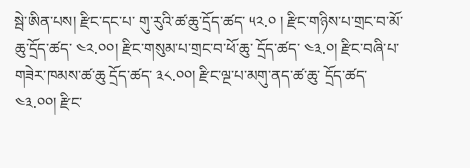སྦེ་ཨིན་པས། རྫིང་དང་པ་ གུ་རུའི་ཚ་ཆུ་དྲོད་ཚད་ ༥༢.༠ ། རྫིང་གཉིས་པ་གྲང་བ་མོ་ཆུ་དྲོད་ཚད་ ༤༢.༠༠། རྫིང་གསུམ་པ་གྲང་བ་ཕོ་ཆུ་ དྲོད་ཚད་ ༤༣.༠། རྫིང་བཞི་པ་གཟེར་ཁམས་ཚ་ཆུ དྲོད་ཚད་ ༣༨.༠༠། རྫིང་ལྔ་པ་མགུ་ནད་ཚ་ཆུ་ དྲོད་ཚད་ ༤༣.༠༠། རྫིང་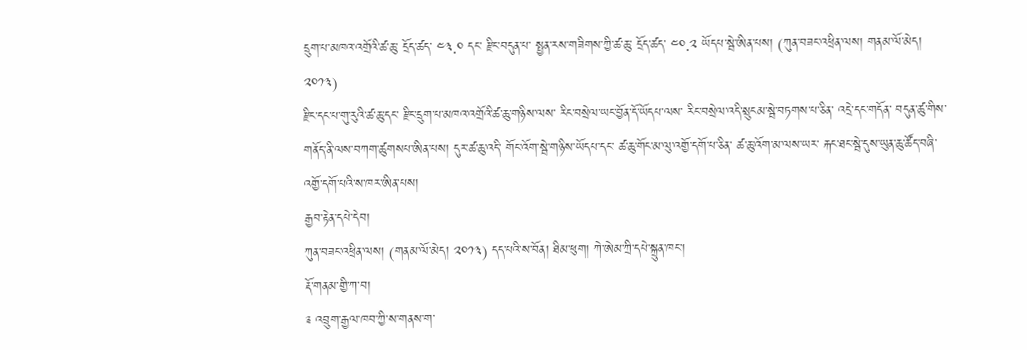དྲུག་པ་མཁའ་འགྲོའི་ཚ་ཆུ་ དྲོད་ཚད་ ༤༣.༠ དང་ རྫིང་བདུན་པ་ སྤྱན་རས་གཟིགས་ཀྱི་ཚ་ཆུ་ དྲོད་ཚད་ ༤༠.༢ ཡོདཔ་སྦེ་ཨིན་པས། (ཀུན་བཟང་འཕྲིན་ལས། གནམ་ལོ་མེད། ༢༠༡༣)
རྫིང་དང་པ་གུ་རུའི་ཚ་ཆུ་དང་ རྫིང་དྲུག་པ་མཁའ་འགྲོའི་ཚ་ཆུ་གཉིས་ལས་ རིང་བསྲེལ་ཡང་བྱོན་དོ་ཡོདཔ་ལས་ རིང་བསྲེལ་འདི་སྲུངམ་སྦེ་བཏགས་པ་ཅིན་ འདྲེ་དང་གདོན་ བདུན་ཚུ་གིས་གནོད་ནི་ལས་བཀག་ཚུགསཔ་ཨིན་པས། དུར་ཚ་ཆུ་འདི་ གོང་འོག་སྦེ་གཉིས་ཡོདཔ་དང་ ཚ་ཆུ་གོང་མ་ལུ་འགྱོ་དགོ་པ་ཅིན་ ཚ་ཆུ་འོག་མ་ལས་ཡར་ རྐང་ཐང་སྦེ་དུས་ཡུན་ཆུ་ཚོད་བཞི་འགྱོ་དགོ་པའི་ས་ཁར་ཨིན་པས།
རྒྱབ་རྟེན་དཔེ་དེབ།
ཀུན་བཟང་འཕྲིན་ལས། (གནམ་ལོ་མེད། ༢༠༡༣) དད་པའི་ས་བོན། ཐིམ་ཕུག། ཀེ་ཨེམ་ཀྲི་དཔེ་སྐྲུན་ཁང་།
རྡོ་གནམ་གྱི་ཀ་བ།
༉ འབྲུག་རྒྱལ་ཁབ་ཀྱི་ས་གནས་ག་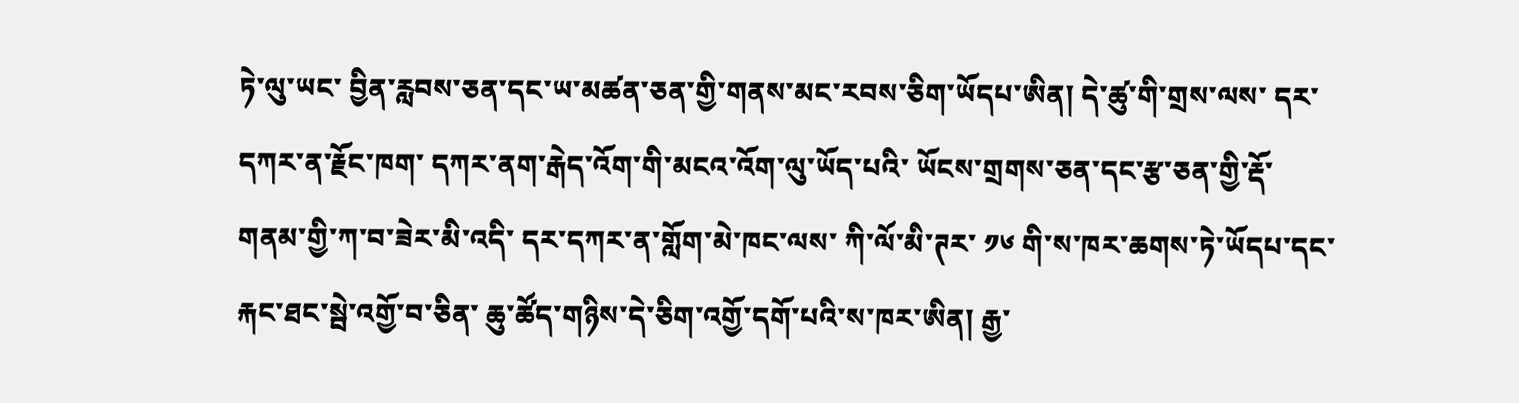ཏེ་ལུ་ཡང་ བྱིན་རླབས་ཅན་དང་ཡ་མཚན་ཅན་གྱི་གནས་མང་རབས་ཅིག་ཡོདཔ་ཨིན། དེ་ཚུ་གི་གྲས་ལས་ དར་དཀར་ན་རྗོང་ཁག་ དཀར་ནག་རྒེད་འོག་གི་མངའ་འོག་ལུ་ཡོད་པའི་ ཡོངས་གྲགས་ཅན་དང་རྩ་ཅན་གྱི་རྡོ་གནམ་གྱི་ཀ་བ་ཟེར་མི་འདི་ དར་དཀར་ན་གློག་མེ་ཁང་ལས་ ཀི་ལོ་མི་ཊར་ ༡༦ གི་ས་ཁར་ཆགས་ཏེ་ཡོདཔ་དང་ རྐང་ཐང་སྦེ་འགྱོ་བ་ཅིན་ ཆུ་ཚོད་གཉིས་དེ་ཅིག་འགྱོ་དགོ་པའི་ས་ཁར་ཨིན། རྒྱ་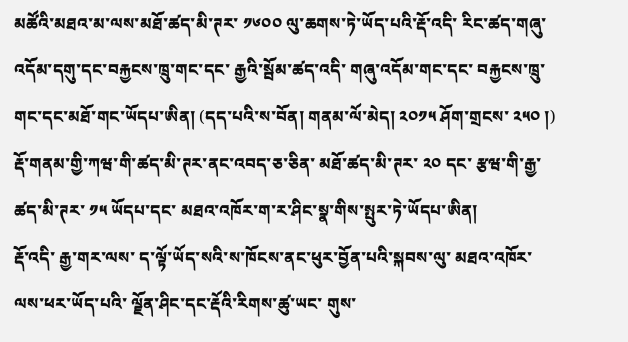མཚོའི་མཐའ་མ་ལས་མཐོ་ཚད་མི་ཊར་ ༡༦༠༠ ལུ་ཆགས་ཏེ་ཡོད་པའི་རྡོ་འདི་ རིང་ཚད་གཞུ་འདོམ་དགུ་དང་བརྐྱངས་ཁྲུ་གང་དང་ རྒྱའི་སྦོམ་ཚད་འདི་ གཞུ་འདོམ་གང་དང་ བརྐྱངས་ཁྲུ་གང་དང་མཐོ་གང་ཡོདཔ་ཨིན། (དད་པའི་ས་བོན། གནམ་ལོ་མེད། ༢༠༡༥ ཤོག་གྲངས་ ༢༥༠ །) རྡོ་གནམ་གྱི་ཀཝ་གི་ཚད་མི་ཊར་ནང་འབད་ཅ་ཅིན་ མཐོ་ཚད་མི་ཊར་ ༢༠ དང་ རྩཝ་གི་རྒྱ་ཚད་མི་ཊར་ ༡༥ ཡོདཔ་དང་ མཐའ་འཁོར་ག་ར་ཤིང་སྣ་གིས་སྤུར་ཏེ་ཡོདཔ་ཨིན།
རྡོ་འདི་ རྒྱ་གར་ལས་ ད་ལྟོ་ཡོད་སའི་ས་ཁོངས་ནང་ཕུར་བྱོན་པའི་སྐབས་ལུ་ མཐའ་འཁོར་ལས་ཕར་ཡོད་པའི་ ལྗོན་ཤིང་དང་རྡོའི་རིགས་ཚུ་ཡང་ གུས་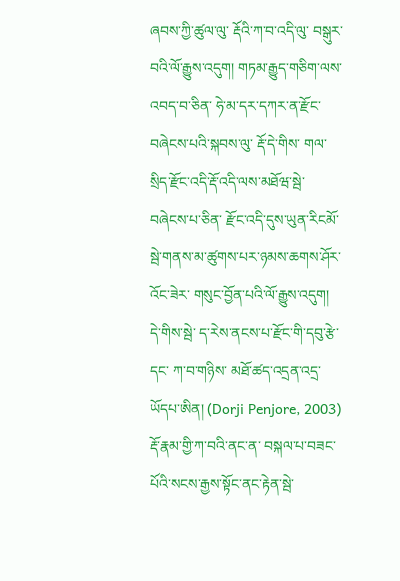ཞབས་ཀྱི་ཚུལ་ལུ་ རྡོའི་ཀ་བ་འདི་ལུ་ བསྒུར་བའི་ལོ་རྒྱུས་འདུག། གཏམ་རྒྱུད་གཅིག་ལས་འབད་བ་ཅིན་ ཧེ་མ་དར་དཀར་ན་རྫོང་བཞེངས་པའི་སྐབས་ལུ་ རྡོ་དེ་གིས་ གལ་སྲིད་རྫོང་འདི་རྡོ་འདི་ལས་མཐོཝ་སྦེ་བཞེངས་པ་ཅིན་ རྫོང་འདི་དུས་ཡུན་རིངམོ་སྦེ་གནས་མ་ཚུགས་པར་ཉམས་ཆགས་ཤོར་འོང་ཟེར་ གསུང་བྱོན་པའི་ལོ་རྒྱུས་འདུག། དེ་གིས་སྦེ་ ད་རེས་ནངས་པ་རྫོང་གི་དབུ་རྩེ་དང་ ཀ་བ་གཉིས་ མཐོ་ཚད་འདྲན་འདྲ་ཡོདཔ་ཨིན། (Dorji Penjore, 2003)
རྡོ་རྣམ་གྱི་ཀ་བའི་ནང་ན་ བསྐལ་པ་བཟང་པོའི་སངས་རྒྱས་སྟོང་ནང་རྟེན་སྦེ་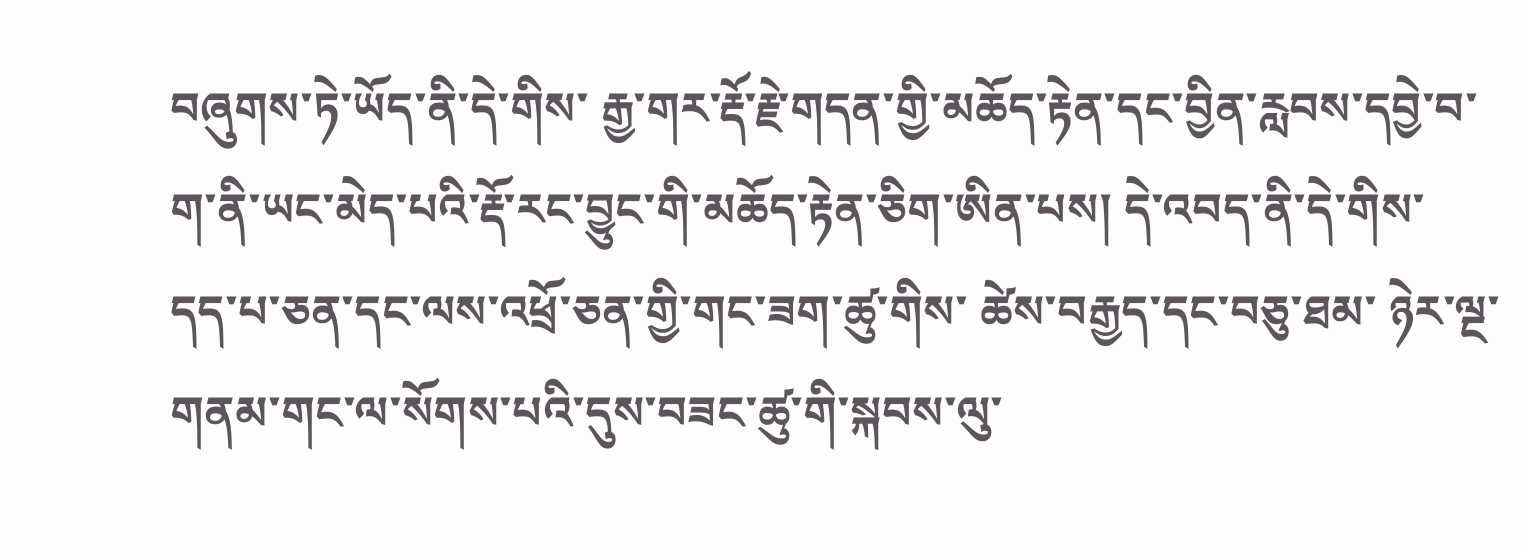བཞུགས་ཏེ་ཡོད་ནི་དེ་གིས་ རྒྱ་གར་རྡོ་རྗེ་གདན་གྱི་མཆོད་རྟེན་དང་བྱིན་རླབས་དབྱེ་བ་ག་ནི་ཡང་མེད་པའི་རྡོ་རང་བྱུང་གི་མཆོད་རྟེན་ཅིག་ཨིན་པས། དེ་འབད་ནི་དེ་གིས་ དད་པ་ཅན་དང་ལས་འཕྲོ་ཅན་གྱི་གང་ཟག་ཚུ་གིས་ ཚེས་བརྒྱད་དང་བཅུ་ཐམ་ ཉེར་ལྔ་ གནམ་གང་ལ་སོགས་པའི་དུས་བཟང་ཚུ་གི་སྐབས་ལུ་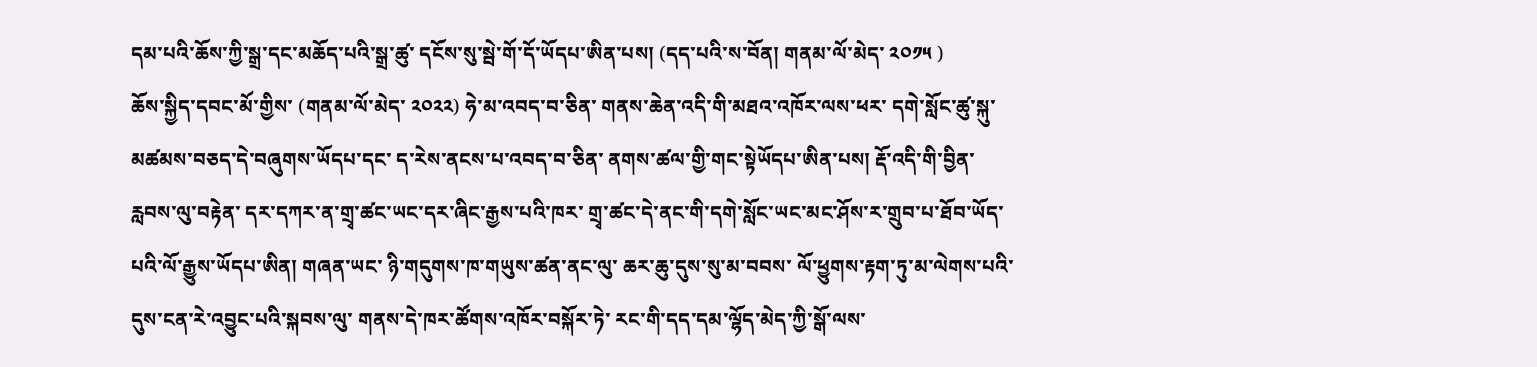དམ་པའི་ཆོས་ཀྱི་སྒྲ་དང་མཆོད་པའི་སྒྲ་ཚུ་ དངོས་སུ་སྦེ་གོ་དོ་ཡོདཔ་ཨིན་པས། (དད་པའི་ས་བོན། གནམ་ལོ་མེད་ ༢༠༡༥ )
ཆོས་སྐྱིད་དབང་མོ་གྱིས་ (གནམ་ལོ་མེད་ ༢༠༢༢) ཧེ་མ་འབད་བ་ཅིན་ གནས་ཆེན་འདི་གི་མཐའ་འཁོར་ལས་ཕར་ དགེ་སློང་ཚུ་སྐུ་མཚམས་བཅད་དེ་བཞུགས་ཡོདཔ་དང་ ད་རེས་ནངས་པ་འབད་བ་ཅིན་ ནགས་ཚལ་གྱི་གང་སྟེཡོདཔ་ཨིན་པས། རྡོ་འདི་གི་བྱིན་རླབས་ལུ་བརྟེན་ དར་དཀར་ན་གྲྭ་ཚང་ཡང་དར་ཞིང་རྒྱས་པའི་ཁར་ གྲྭ་ཚང་དེ་ནང་གི་དགེ་སློང་ཡང་མང་ཤོས་ར་གྲུབ་པ་ཐོབ་ཡོད་པའི་ལོ་རྒྱུས་ཡོདཔ་ཨིན། གཞན་ཡང་ ཉི་གདུགས་ཁ་གཡུས་ཚན་ནང་ལུ་ ཆར་ཆུ་དུས་སུ་མ་བབས་ ལོ་ཕྱུགས་རྟག་ཏུ་མ་ལེགས་པའི་དུས་ངན་རེ་འབྱུང་པའི་སྐབས་ལུ་ གནས་དེ་ཁར་ཚོགས་འཁོར་བསྐོར་ཏེ་ རང་གི་དད་དམ་ལྷོད་མེད་ཀྱི་སྒོ་ལས་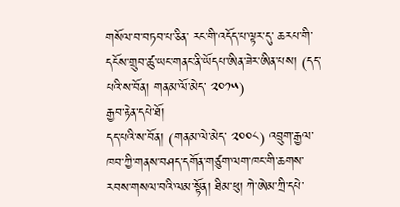གསོལ་བ་བཏབ་པ་ཅིན་ རང་གི་འདོད་པ་ལྟར་དུ་ ཆརཔ་གི་དངོས་གྲུབ་ཚུ་ཡང་གནང་ནི་ཡོདཔ་ཨིན་ཟེར་ཨིན་པས། (དད་པའི་ས་བོན། གནམ་ལོ་མེད་ ༢༠༡༥)
རྒྱབ་རྟེན་དཔེ་ཐོ།
དད་པའི་ས་བོན། (གནམ་ལེ་མེད་ ༢༠༠༨) འབྲུག་རྒྱལ་ཁབ་ཀྱི་གནས་བཤད་དགོན་གཙུག་ལག་ཁང་གི་ཆགས་རབས་གསལ་བའི་ལམ་སྟོན། ཐིམ་ཕུ། ཀེ་ཨེམ་ཀྲི་དཔེ་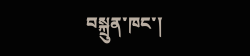བསྐྲུན་ཁང་།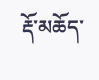རྡོ་མཆོད་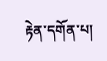རྟེན་དགོན་པ།